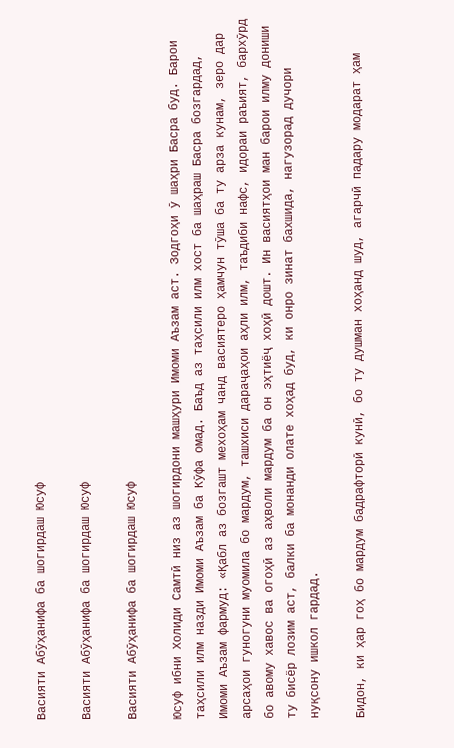Васияти Абӯҳанифа ба шогирдаш Юсуф

Васияти Абӯҳанифа ба шогирдаш Юсуф

Васияти Абӯҳанифа ба шогирдаш Юсуф

Юсуф ибни Холиди Самтӣ низ аз шогирдони машҳури Имоми Аъзам аст. Зодгоҳи ӯ шаҳри Басра буд. Барои таҳсили илм назди Имоми Аъзам ба Кӯфа омад. Баъд аз таҳсили илм хост ба шаҳраш Басра бозгардад, Имоми Аъзам фармуд: «Қабл аз бозгашт мехоҳам чанд васиятеро ҳамчун тӯша ба ту арза кунам, зеро дар арсаҳои гуногуни муомила бо мардум, ташхиси дараҷаҳои аҳли илм, таъдиби нафс, идораи раъият, бархӯрд бо авому хавос ва огоҳӣ аз аҳволи мардум ба он эҳтиёҷ хоҳӣ дошт. Ин васиятҳои ман барои илму дониши ту бисёр лозим аст, балки ба монанди олате хоҳад буд, ки онро зинат бахшида, нагузорад дучори нуқсону ишкол гардад.

Бидон, ки ҳар гоҳ бо мардум бадрафторӣ кунӣ, бо ту душман хоҳанд шуд, агарчӣ падару модарат ҳам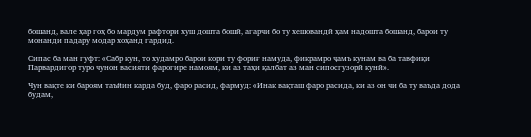бошанд, вале ҳар гоҳ бо мардум рафтори хуш дошта бошӣ, агарчи бо ту хешовандӣ ҳам надошта бошанд, барои ту монанди падару модар хоҳанд гардид.

Сипас ба ман гуфт: «Сабр кун, то худамро барои кори ту фориғ намуда, фикрамро ҷамъ кунам ва ба тавфиқи Парвардигор туро чунон васияти фарогире намоям, ки аз таҳи қалбат аз ман сипосгузорӣ кунӣ».

Чун вақте ки бароям таъйин карда буд, фаро расид, фармуд: «Инак вақташ фаро расида, ки аз он чи ба ту ваъда дода будам,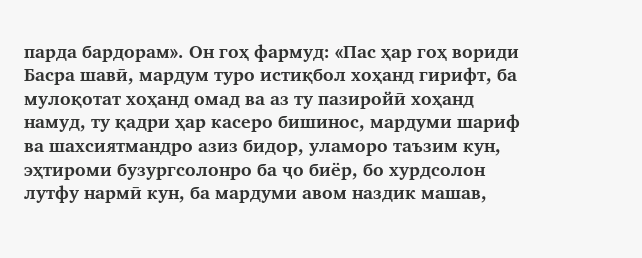парда бардорам». Он гоҳ фармуд: «Пас ҳар гоҳ вориди Басра шавӣ, мардум туро истиқбол хоҳанд гирифт, ба мулоқотат хоҳанд омад ва аз ту пазиройӣ хоҳанд намуд, ту қадри ҳар касеро бишинос, мардуми шариф ва шахсиятмандро азиз бидор, уламоро таъзим кун, эҳтироми бузургсолонро ба ҷо биёр, бо хурдсолон лутфу нармӣ кун, ба мардуми авом наздик машав,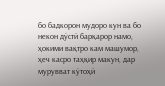бо бадкорон мудоро кун ва бо некон дӯстӣ барқарор намо, ҳокими вақтро кам машумор, ҳеч касро таҳқир макун, дар мурувват кӯтоҳӣ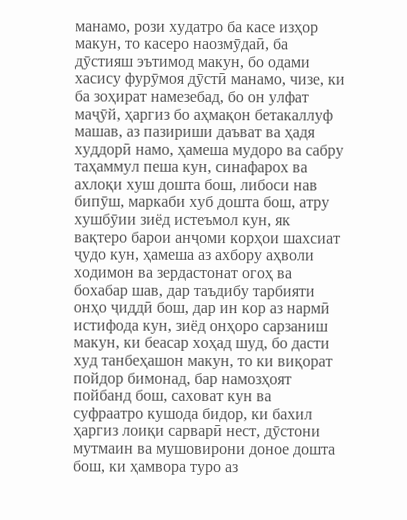манамо, рози худатро ба касе изҳор макун, то касеро наозмӯдаӣ, ба дӯстияш эътимод макун, бо одами хасису фурӯмоя дӯстӣ манамо, чизе, ки ба зоҳират намезебад, бо он улфат маҷӯй, ҳаргиз бо аҳмақон бетакаллуф машав, аз пазириши даъват ва ҳадя худдорӣ намо, ҳамеша мудоро ва сабру таҳаммул пеша кун, синафарох ва ахлоқи хуш дошта бош, либоси нав бипӯш, маркаби хуб дошта бош, атру хушбӯии зиёд истеъмол кун, як вақтеро барои анҷоми корҳои шахсиат ҷудо кун, ҳамеша аз ахбору аҳволи ходимон ва зердастонат огоҳ ва бохабар шав, дар таъдибу тарбияти онҳо ҷиддӣ бош, дар ин кор аз нармӣ истифода кун, зиёд онҳоро сарзаниш макун, ки беасар хоҳад шуд, бо дасти худ танбеҳашон макун, то ки виқорат пойдор бимонад, бар намозҳоят пойбанд бош, саховат кун ва суфраатро кушода бидор, ки бахил ҳаргиз лоиқи сарварӣ нест, дӯстони мутмаин ва мушовирони доное дошта бош, ки ҳамвора туро аз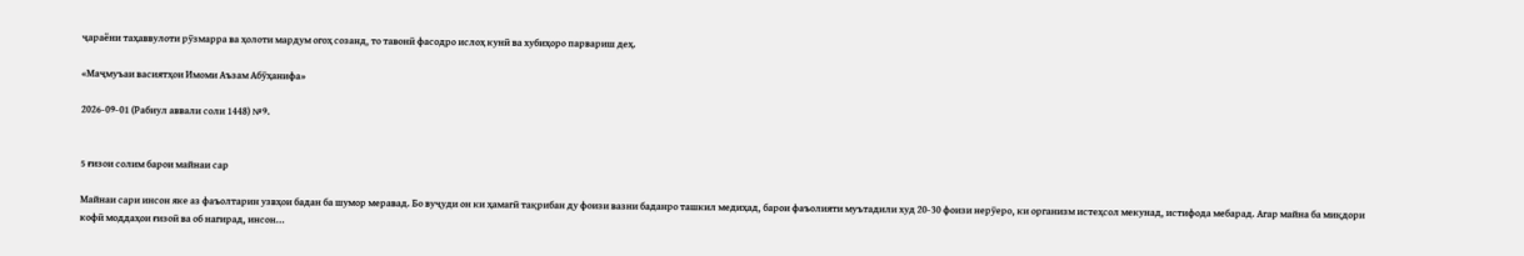ҷараёни таҳаввулоти рӯзмарра ва ҳолоти мардум огоҳ созанд, то тавонӣ фасодро ислоҳ кунӣ ва хубиҳоро парвариш деҳ.

«Маҷмуъаи васиятҳои Имоми Аъзам Абӯҳанифа»

2026-09-01 (Рабиул аввали соли 1448) №9.


5 ғизои солим барои майнаи сар

Майнаи сари инсон яке аз фаъолтарин узвҳои бадан ба шумор меравад. Бо вуҷуди он ки ҳамагӣ тақрибан ду фоизи вазни баданро ташкил медиҳад, барои фаъолияти муътадили худ 20-30 фоизи нерӯеро, ки организм истеҳсол мекунад, истифода мебарад. Агар майна ба миқдори кофӣ моддаҳои ғизоӣ ва об нагирад, инсон...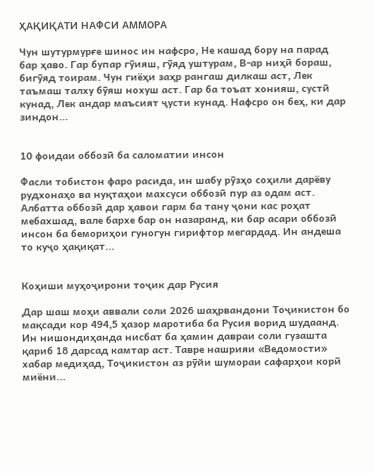ҲАҚИҚАТИ НАФСИ АММОРА

Чун шутурмурғе шинос ин нафсро, Не кашад бору на парад бар ҳаво. Гар бупар гӯияш, гӯяд уштурам, В-ар ниҳӣ бораш, бигӯяд тоирам. Чун гиёҳи заҳр рангаш дилкаш аст, Лек таъмаш талху бӯяш нохуш аст. Гар ба тоъат хонияш, сустӣ кунад, Лек андар маъсият ҷусти кунад. Нафсро он беҳ, ки дар зиндон...


10 фоидаи оббозӣ ба саломатии инсон

Фасли тобистон фаро расида, ин шабу рӯзҳо соҳили дарёву рудхонаҳо ва нуқтаҳои махсуси оббозӣ пур аз одам аст. Албатта оббозӣ дар ҳавои гарм ба тану ҷони кас роҳат мебахшад, вале бархе бар он назаранд, ки бар асари оббозӣ инсон ба бемориҳои гуногун гирифтор мегардад. Ин андеша то куҷо ҳақиқат...


Коҳиши муҳоҷирони тоҷик дар Русия

Дар шаш моҳи аввали соли 2026 шаҳрвандони Тоҷикистон бо мақсади кор 494,5 ҳазор маротиба ба Русия ворид шудаанд. Ин нишондиҳанда нисбат ба ҳамин давраи соли гузашта қариб 18 дарсад камтар аст. Тавре нашрияи «Ведомости» хабар медиҳад, Тоҷикистон аз рӯйи шумораи сафарҳои корӣ миёни...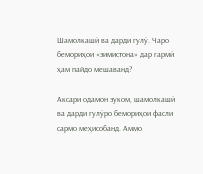Шамолкашӣ ва дарди гулӯ. Чаро бемориҳои «зимистона» дар гармӣ ҳам пайдо мешаванд?

Аксари одамон зуком, шамолкашӣ ва дарди гулӯро бемориҳои фасли сармо меҳисобанд. Аммо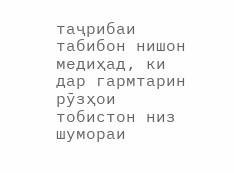таҷрибаи табибон нишон медиҳад, ки дар гармтарин рӯзҳои тобистон низ шумораи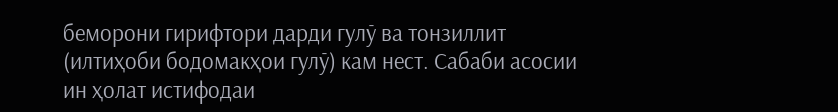беморони гирифтори дарди гулӯ ва тонзиллит (илтиҳоби бодомакҳои гулӯ) кам нест. Сабаби асосии ин ҳолат истифодаи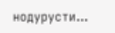нодурусти...